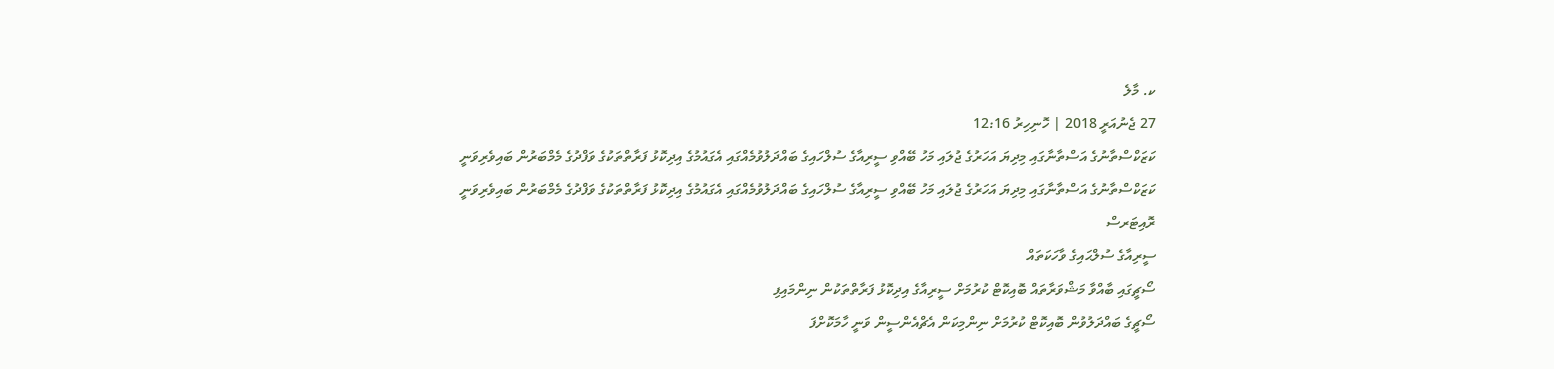ކ. މާލެ
27 ޖެނުއަރީ 2018 | ހޮނިހިރު 12:16
ކަޒަކްސްތާނުގެ އަސްތާނާގައި މިދިޔަ އަހަރުގެ ޖުލައި މަހު ބޭއްވި ސީރިއާގެ ސުލްހައިގެ ބައްދަލުވުމެއްގައި އެގައުމުގެ އިދިކޮޅު ފަރާތްތަކުގެ ވަފްދުގެ މެމްބަރުން ބައިވެރިވަނީ
ކަޒަކްސްތާނުގެ އަސްތާނާގައި މިދިޔަ އަހަރުގެ ޖުލައި މަހު ބޭއްވި ސީރިއާގެ ސުލްހައިގެ ބައްދަލުވުމެއްގައި އެގައުމުގެ އިދިކޮޅު ފަރާތްތަކުގެ ވަފްދުގެ މެމްބަރުން ބައިވެރިވަނީ
ރޮއިޓަރސް
ސީރިއާގެ ސުލްޙައިގެ ވާހަކަތައް
ސޯޗީގައި ބާއްވާ މަޝްވަރާތައް ބޮއިކޮޓް ކުރުމަށް ސީރިއާގެ އިދިކޮޅު ފަރާތްތަކުން ނިންމައިފި
ސޯޗީގެ ބައްދަލުވުން ބޮއިކޮޓް ކުރުމަށް ނިންމިކަން އެޗްއެންސީން ވަނީ ހާމަކޮށްފަ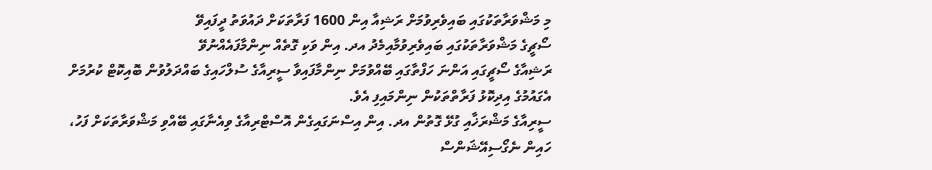މި މަޝްވަރާތަކުގައި ބައިވެރިވުމަށް ރަޝިއާ އިން 1600 ފަރާތަކަށް ދައުވަތު ދީފައިވޭ
ސޯޗީގެ މަޝްވަރާތަކުގައި ބައިވެރިވުމާއިމެދު އދ. އިން ވަކި ގޮތެއް ނިންމާފައެއްނުވޭ
ރަޝިއާގެ ސޯޗީގައި އަންނަ ހަފްތާގައި ބޭއްވުމަށް ނިންމާފައިވާ ސީރިއާގެ ސުލްހައިގެ ބައްދަލުވުން ބޮއިކޮޓް ކުރުމަށް އެގައުމުގެ އިދިކޮޅު ފަރާތްތަކުން ނިންމައިފި އެވެ.
ސީރިއާގެ މަޝްރަޚާއި ގުޅޭ ގޮތުން އދ. އިން އިސްނަގައިގެން އޮސްޓްރިއާގެ ވިއެނާގައި ބޭއްވި މަޝްވަރާތަކަށް ފަހު، ހައިން ނެގޯސިއޭޝަންސް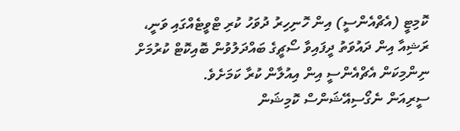ކޮމިޓީ (އެޗްއެންސީ) އިން ހޮނިހިރު ދުވަހު ކުރި ޓްވީޓެއްގައި ވަނީ، ރަޝިއާ އިން ދައުވަތު ދީފައިވާ ސޯޗީގެ ބައްދަލުވުން ބޮއިކޮޓް ކުރުމަށް ނިންމިކަން އެޗްއެންސީ އިން އިއުލާން ކުރާ ކަމަށެވެ.
ސީރިއަން ނެގޯސިއޭޝަންސް ކޮމިޝަން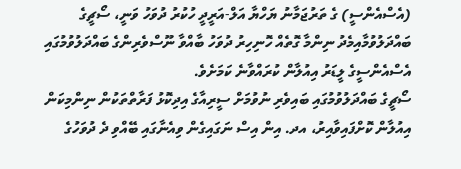(އެސްއެންސީ) ގެ ތަރުޖަމާނު ޔަހްޔާ އަލް-އަރީދީ ހުކުރު ދުވަހު ވަނީ، ސޯޗީގެ ބައްދަލުވުމާއިމެދު ނިންމާ ގޮތެއް ހޮނިހިރު ދުވަހު ބާއްވާ ނޫސްވެރިންގެ ބައްދަލުވުމުގައި އެސްއެންސީގެ ލީޑަރު އިއުލާން ކުރައްވާނެ ކަމަށެވެ.
ސޯޗީގެ ބައްދަލުވުމުގައި ބައިވެރި ނުވުމަށް ސީރިއާގެ އިދިކޮޅު ފަރާތްތަކުން ނިންމިކަން އިއުލާން ކޮށްފައިވާއިރު، އދ. އިން އިސް ނަގައިގެން ވިއެނާގައި ބޭއްވި ދެ ދުވަހުގެ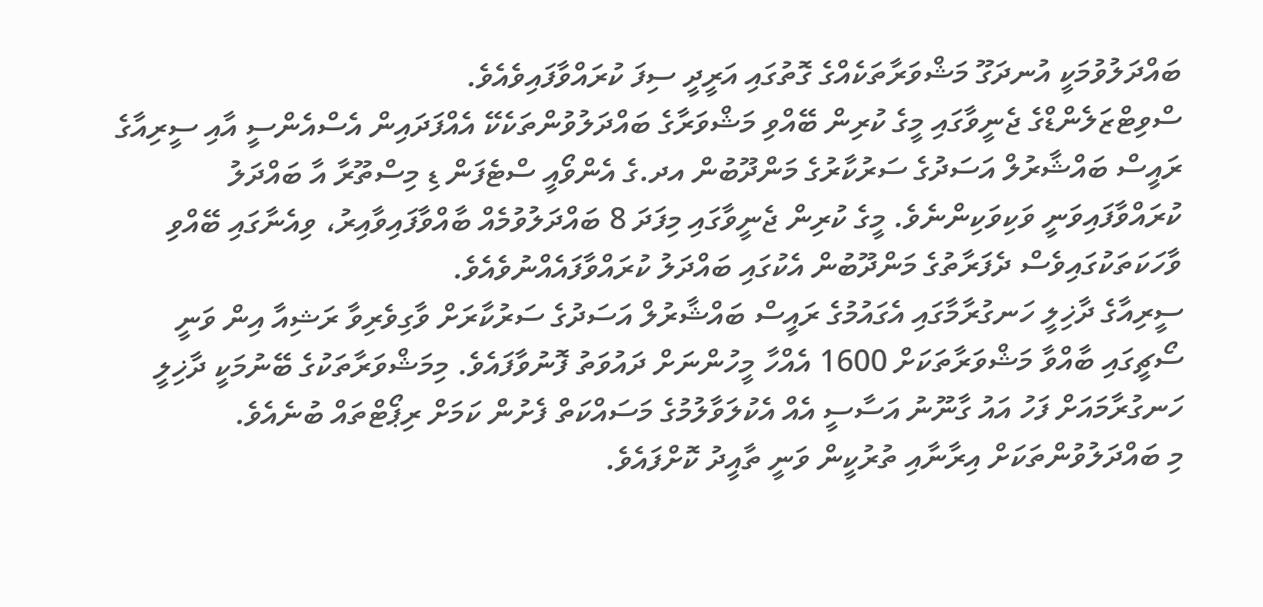ބައްދަލުވުމަކީ އުނދަގޫ މަޝްވަރާތަކެއްގެ ގޮތުގައި އަރީދީ ސިފަ ކުރައްވާފައިވެއެވެ.
ސްވިޓްޒަލެންޑްގެ ޖެނީވާގައި މީގެ ކުރިން ބޭއްވި މަޝްވަރާގެ ބައްދަލުވުންތަކެކޭ އެއްފަދައިން އެސްއެންސީ އާއި ސީރިއާގެ ރައީސް ބައްޝާރުލް އަސަދުގެ ސަރުކާރުގެ މަންދޫބުން އދ.ގެ އެންވޯއީ ސްޓެފަން ޑި މިސްތޫރާ އާ ބައްދަލު ކުރައްވާފައިވަނީ ވަކިވަކިންނެވެ. މީގެ ކުރިން ޖެނީވާގައި މިފަދަ 8 ބައްދަލުވުމެއް ބާއްވާފައިވާއިރު، ވިއެނާގައި ބޭއްވި ވާހަކަތަކުގައިވެސް ދެފަރާތުގެ މަންދޫބުން އެކުގައި ބައްދަލު ކުރައްވާފައެއްނުވެއެވެ.
ސީރިއާގެ ދާޚިލީ ހަނގުރާމާގައި އެގައުމުގެ ރައީސް ބައްޝާރުލް އަސަދުގެ ސަރުކާރަށް ވާގިވެރިވާ ރަޝިއާ އިން ވަނީ ސޯޗީގައި ބާއްވާ މަޝްވަރާތަކަށް 1600 އެއްހާ މީހުންނަށް ދައުވަތު ފޮނުވާފައެވެ. މިމަޝްވަރާތަކުގެ ބޭނުމަކީ ދާޚިލީ ހަނގުރާމައަށް ފަހު އައު ގާނޫނު އަސާސީ އެއް އެކުލަވާލުމުގެ މަސައްކަތް ފެށުން ކަމަށް ރިޕޯޓްތައް ބުނެއެވެ.
މި ބައްދަލުވުންތަކަށް އިރާނާއި ތުރުކީން ވަނީ ތާއީދު ކޮށްފައެވެ.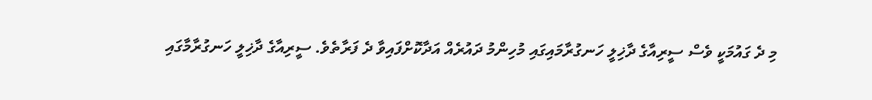މި ދެ ގައުމަކީ ވެސް ސީރިއާގެ ދާޚިލީ ހަނގުރާމައިގައި މުހިންމު ދައުރެއް އަދާކޮށްފައިވާ ދެ ފަރާތެވެ. ސީރިއާގެ ދާޚިލީ ހަނގުރާމާގައި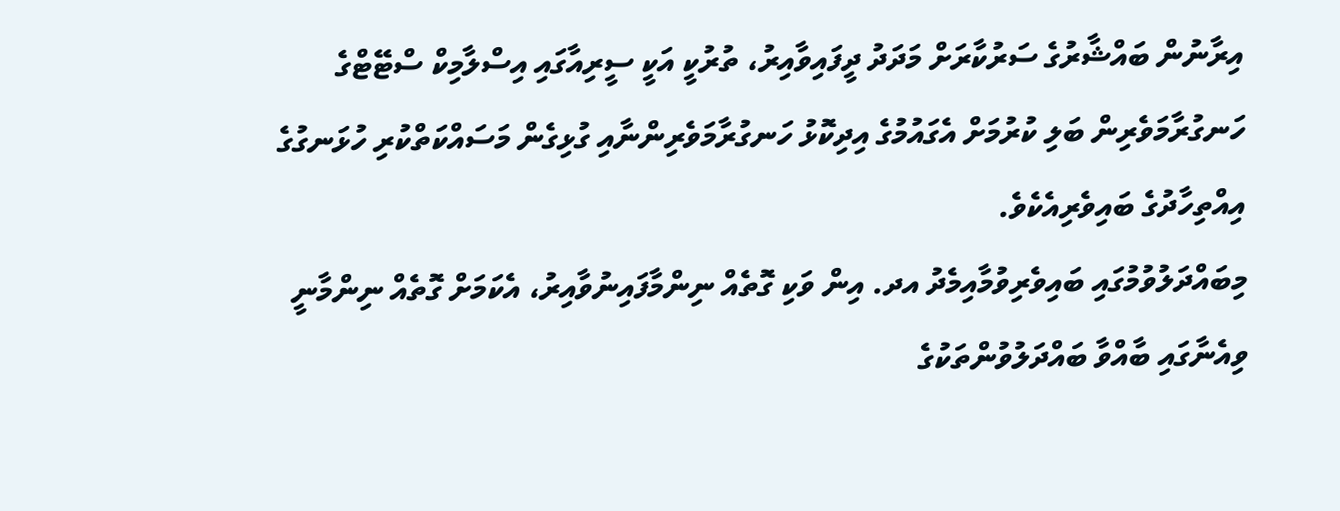އިރާނުން ބައްޝާރުގެ ސަރުކާރަށް މަދަދު ދީފައިވާއިރު، ތުރުކީ އަކީ ސީރިއާގައި އިސްލާމިކް ސްޓޭޓްގެ ހަނގުރާމަވެރިން ބަލި ކުރުމަށް އެގައުމުގެ އިދިކޮޅު ހަނގުރާމަވެރިންނާއި ގުޅިގެން މަސައްކަތްކުރި ހުޅަނގުގެ އިއްތިހާދުގެ ބައިވެރިއެކެވެ.
މިބައްދަލުވުމުގައި ބައިވެރިވުމާއިމެދު އދ. އިން ވަކި ގޮތެއް ނިންމާފައިނުވާއިރު، އެކަމަށް ގޮތެއް ނިންމާނީ ވިއެނާގައި ބާއްވާ ބައްދަލުވުންތަކުގެ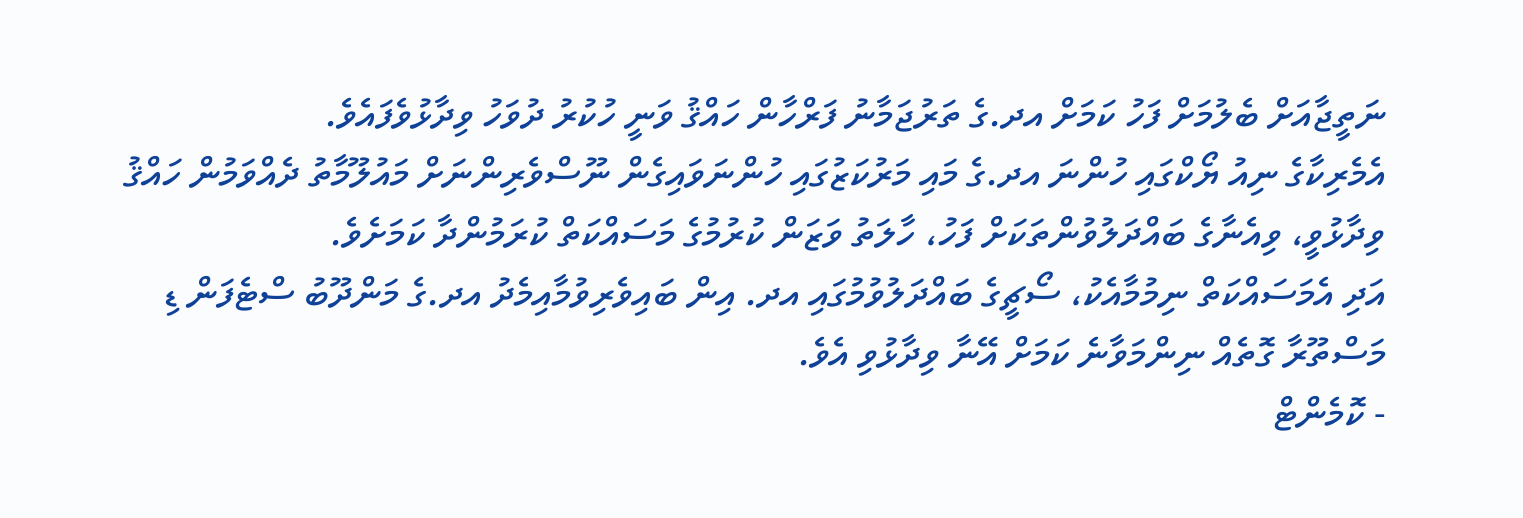ނަތީޖާއަށް ބެލުމަށް ފަހު ކަމަށް އދ.ގެ ތަރުޖަމާނު ފަރްހާން ހައްޤު ވަނީ ހުކުރު ދުވަހު ވިދާޅުވެފައެވެ.
އެމެރިކާގެ ނިއު ޔޯކްގައި ހުންނަ އދ.ގެ މައި މަރުކަޒުގައި ހުންނަވައިގެން ނޫސްވެރިންނަށް މައުލޫމާތު ދެއްވަމުން ހައްޤު ވިދާޅުވީ، ވިއެނާގެ ބައްދަލުވުންތަކަށް ފަހު، ހާލަތު ވަޒަން ކުރުމުގެ މަސައްކަތް ކުރަމުންދާ ކަމަށެވެ.
އަދި އެމަސައްކަތް ނިމުމާއެކު، ސޯޗީގެ ބައްދަލުވުމުގައި އދ. އިން ބައިވެރިވުމާއިމެދު އދ.ގެ މަންދޫބު ސްޓެފަން ޑި މަސްތޫރާ ގޮތެއް ނިންމަވާނެ ކަމަށް އޭނާ ވިދާޅުވި އެވެ.
- ކޮމެންޓް